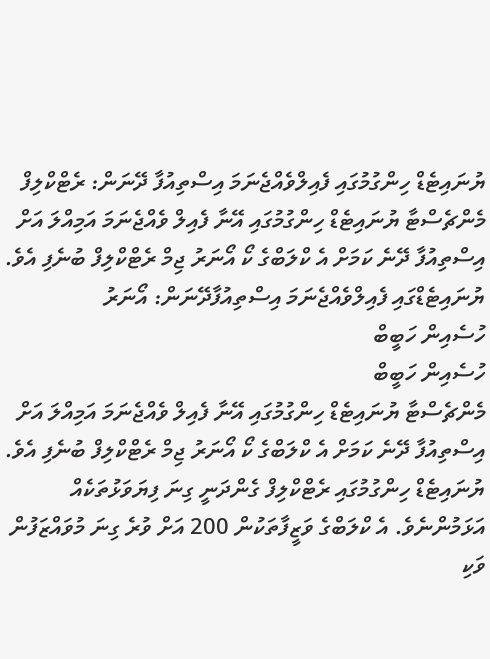ޔުނައިޓެޑް ހިންގުމުގައި ފެއިލްވެއްޖެނަމަ އިސްތިއުފާ ދޭނަން: ރެޓްކްލިފް
މެންޗެސްޓާ ޔުނައިޓެޑް ހިންގުމުގައި އޭނާ ފެއިލް ވެއްޖެނަމަ އަމިއްލަ އަށް އިސްތިއުފާ ދޭނެ ކަމަށް އެ ކްލަބްގެ ކޯ އޯނަރު ޖިމް ރެޓްކްލިފް ބުނެފި އެވެ.
ޔުނައިޓެޑްގައި ފެއިލްވެއްޖެނަމަ އިސްތިއުފާދޭނަން: އޯނަރު
ހުސެއިން ހަބީބް
ހުސެއިން ހަބީބް
މެންޗެސްޓާ ޔުނައިޓެޑް ހިންގުމުގައި އޭނާ ފެއިލް ވެއްޖެނަމަ އަމިއްލަ އަށް އިސްތިއުފާ ދޭނެ ކަމަށް އެ ކްލަބްގެ ކޯ އޯނަރު ޖިމް ރެޓްކްލިފް ބުނެފި އެވެ.
ޔުނައިޓެޑް ހިންގުމުގައި ރެޓްކްލިފް ގެންދަނީ ގިނަ ފިޔަވަޅުތަކެއް އަޅަމުންނެވެ. އެ ކްލަބްގެ ވަޒީފާތަކުން 200 އަށް ވުރެ ގިނަ މުވައްޒަފުން ވަކި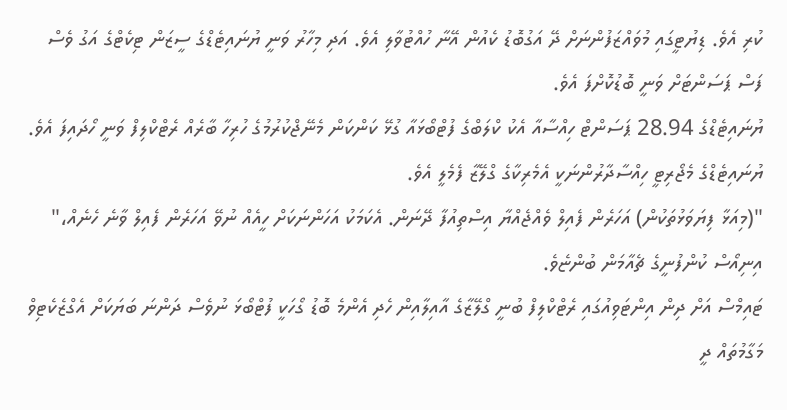ކުރި އެވެ. ޑިޔުޓީގައި މުވައްޒަފުންނަށް ދޭ އަގުބޮޑު ކެއުން އޭނާ ހުއްޓުވާލި އެވެ. އަދި މިހާރު ވަނީ ޔުނައިޓެޑްގެ ސީޒަން ޓިކެޓްގެ އަގު ވެސް ފަސް ޕަސަންޓަށް ވަނީ ބޮޑުކޮށްފަ އެވެ.
ޔުނައިޓެޑްގެ 28.94 ޕަސަންޓް ހިއްސާއާ އެކު ކްލަބްގެ ފުޓްބޯޅައާ ގުޅޭ ކަންކަން މެނޭޖްކުރުމުގެ ހުރިހާ ބާރެއް ރެޓްކްލިފް ވަނީ ހޯދައިފަ އެވެ. ޔުނައިޓެޑްގެ މެޖޯރިޓީ ހިއްސާދާރުންނަކީ އެމެރިކާގެ ގްލޭޒާ ފެމެލީ އެވެ.
"(މިއަޅާ ފިޔަވަޅުތަކުން) އަހަރެން ފެއިލް ވެއްޖެއްޔާ އިސްތިއުފާ ދޭނަން. އެކަމަކު އަހަންނަކަށް ހީއެއް ނުވޭ އަހަރެން ފެއިލް ވާނެ ހެނެއް،" އިނިއޯސް ކުންފުނީގެ ޗެއާމަން ބުންޏެވެ.
ޓައިމްސް އަށް ދިން އިންޓަވިއުގައި ރެޓްކްލިފް ބުނީ ގްލޭޒާގެ އާއިލާއިން ހެދި އެންމެ ބޮޑު ގޯހަކީ ފުޓްބޯޅަ ނުވެސް ދަންނަ ބަޔަކަށް އެގްޒެކެޓިވް މަގާމުތައް ދީ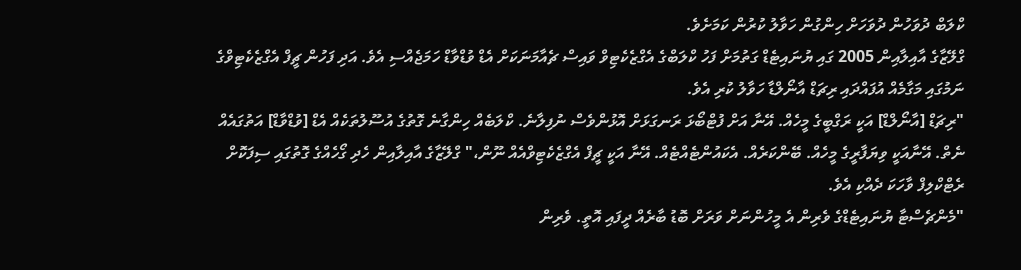ކްލަބް ދުވަހުން ދުވަހަށް ހިންގުން ހަވާލު ކުރުން ކަމަށެވެ.
ގްލޭޒާގެ އާއިލާއިން 2005 ގައި ޔުނައިޓެޑް ގަތުމަށް ފަހު ކްލަބްގެ އެގްޒެކެޓިވް ވައިސް ޗެއާމަނަކަށް އެޑް ވުޑްވާޑް ހަމަޖެއްސި އެވެ. އަދި ފަހުން ޗީފް އެގްޒެކެޓިވްގެ ނަމުގައި މަގާމެއް އުފައްދައި ރިޗަޑް އާނޯލްޑާ ހަވާލު ކުރި އެވެ.
"ރިޗަޑް [އާނޯލްޑް] އަކީ ރަގްބީގެ މީހެއް. އޭނާ އަށް ފުޓްބޯޅަ ރަނގަޅަށް އޮޅުންވެސް ނުފިލާނެ. ކްލަބެއް ހިންގާނެ ގޮތުގެ އުސޫލުތަކެއް އެޑް [ވުޑްވާޑް] އަތުގައެއް ނެތް. އޭނާއަކީ ވިޔަފާރީގެ މީހެއް. ބޭންކަރެއް. އެކައުންޓެއްޓެއް. އޭނާ އަކީ ޗީފް އެގްޒެކެޓިވްއެއް ނޫން،" ގްލޭޒާގެ އާއިލާއިން ހެދި ގޯހެއްގެ ގޮތުގައި ސިފަކޮށް ރެޓްކްލިފް ވާހަކަ ދެއްކި އެވެ.
"މެންޗެސްޓާ ޔުނައިޓެޑްގެ ވެރިން އެ މީހުންނަށް ވަރަށް ބޮޑު ބާރެއް ދީފައި އޮތީ. ވެރިން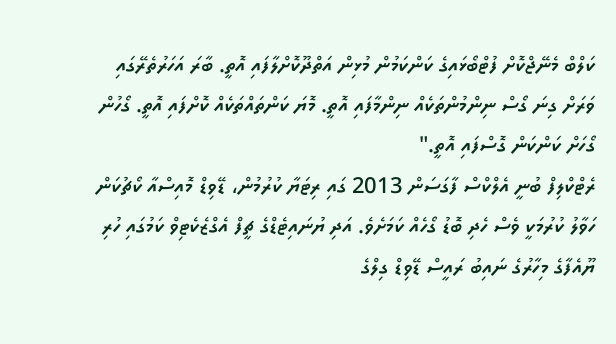ކަލްބް މެނޭޖްކޮށް ފުޓްބޯޅައިގެ ކަންކަމުން މުޅިން އަތްދޫކޮށްލާފައި އޮތީ. ބާރަ އަހަރުތެރޭގައި ވަރަށް ގިނަ ގޯސް ނިންމުންތަކެއް ނިންމާފައި އޮތީ. މޮޔަ ކަންތައްތަކެއް ކޮށްފައި އޮތީ. ގޯހުން ގޯހަށް ކަންކަން ގޮސްފައި އޮތީ."
ރެޓްކްލިފް ބުނީ އެލްކްސް ފާގަސަން 2013 ގައި ރިޓަޔާ ކުރުމުން، ޑޭވިޑް މޮއިސްއާ ކޯޗުކަން ހަވާލު ކުރުމަކީ ވެސް ހެދި ބޮޑު ގޯހެއް ކަމަށެވެ. އަދި ޔުނައިޓެޑްގެ ޗީފް އެގްޒެކެޓިވް ކަމުގައި ހުރި ޔޫއެފާގެ މިހާރުގެ ނައިބު ރައީސް ޑޭވިޑް ގިލްގެ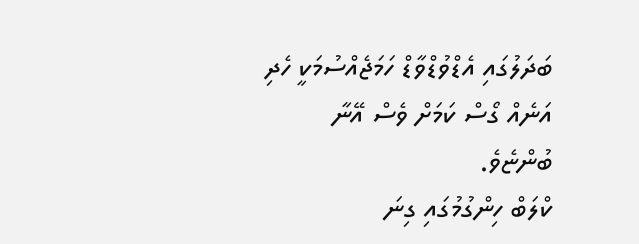ބަދަލުގައި އެޑްވުޑްވާޑް ހަމަޖެއްސުމަކީ ހެދި އަނެއް ގޯސް ކަމަށް ވެސް އޭނާ ބުންޏެވެ.
ކްލަބް ހިންގުމުގައި ގިނަ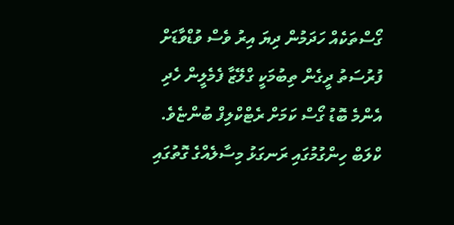ގޯސްތަކެއް ހަދަމުން ދިޔަ އިރު ވެސް ވުޑްވާޑަށް ފުރުސަތު ދީގެން ތިބުމަކީ ގްލޭޒާ ފެމެލީން ހެދި އެންމެ ބޮޑު ގޯސް ކަމަށް ރެޓްކްލިފް ބުންޏެވެ.
ކްލަބް ހިންގުމުގައި ރަނގަޅު މިސާލެއްގެ ގޮތުގައި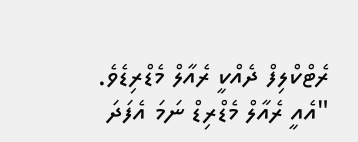ރެޓްކްލިފް ދެއްކީ ރެއާލް މެޑްރިޑެވެ.
"އެއީ ރެއާލް މެޑްރިޑް ނަމަ އެފަދަ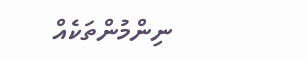ނިންމުންތަކެއް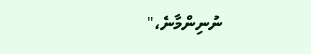ނުނިންމާނެ،"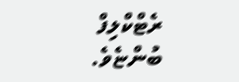ރެޓްކްލިފް ބުންޏެވެ.